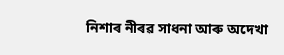নিশাৰ নীৰৱ সাধনা আৰু অদেখা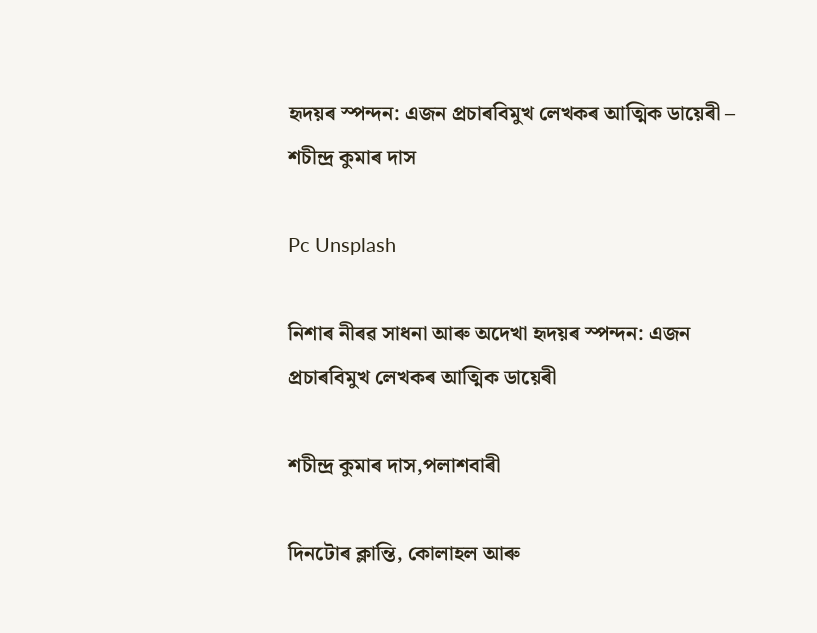হৃদয়ৰ স্পন্দন: এজন প্ৰচাৰবিমুখ লেখকৰ আত্মিক ডায়েৰী – শচীন্দ্ৰ কুমাৰ দাস

Pc Unsplash

নিশাৰ নীৰৱ সাধনা আৰু অদেখা হৃদয়ৰ স্পন্দন: এজন প্ৰচাৰবিমুখ লেখকৰ আত্মিক ডায়েৰী

শচীন্দ্ৰ কুমাৰ দাস,পলাশবাৰী

দিনটোৰ ক্লান্তি, কোলাহল আৰু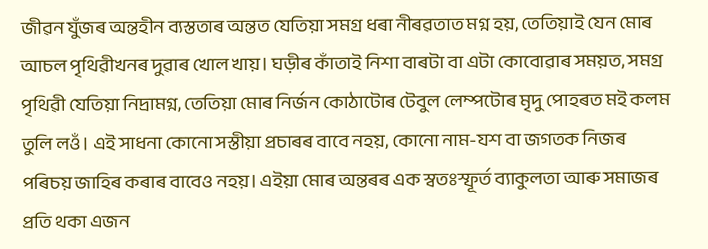জীৱন যুঁজৰ অন্তহীন ব্যস্ততাৰ অন্তত যেতিয়া সমগ্ৰ ধৰা নীৰৱতাত মগ্ন হয়, তেতিয়াই যেন মোৰ আচল পৃথিৱীখনৰ দুৱাৰ খোল খায়। ঘড়ীৰ কাঁতাই নিশা বাৰটা বা এটা কোবোৱাৰ সময়ত, সমগ্ৰ পৃথিৱী যেতিয়া নিদ্ৰামগ্ন, তেতিয়া মোৰ নিৰ্জন কোঠাটোৰ টেবুল লেম্পটোৰ মৃদু পোহৰত মই কলম তুলি লওঁ। এই সাধনা কোনো সস্তীয়া প্ৰচাৰৰ বাবে নহয়, কোনো নাম-যশ বা জগতক নিজৰ পৰিচয় জাহিৰ কৰাৰ বাবেও নহয়। এইয়া মোৰ অন্তৰৰ এক স্বতঃস্ফূৰ্ত ব্যাকুলতা আৰু সমাজৰ প্ৰতি থকা এজন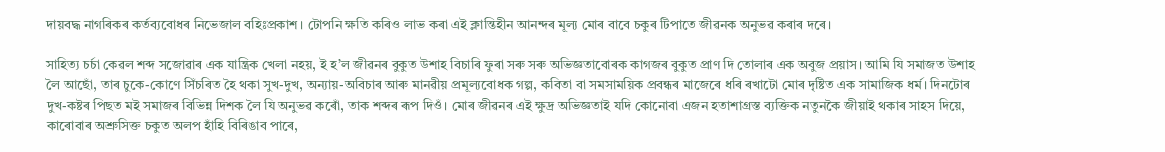দায়বদ্ধ নাগৰিকৰ কৰ্তব্যবোধৰ নিভেজাল বহিঃপ্ৰকাশ। টোপনি ক্ষতি কৰিও লাভ কৰা এই ক্লান্তিহীন আনন্দৰ মূল্য মোৰ বাবে চকুৰ টিপাতে জীৱনক অনুভৱ কৰাৰ দৰে।

সাহিত্য চৰ্চা কেৱল শব্দ সজোৱাৰ এক যান্ত্ৰিক খেলা নহয়, ই হ’ল জীৱনৰ বুকুত উশাহ বিচাৰি ফুৰা সৰু সৰু অভিজ্ঞতাবোৰক কাগজৰ বুকুত প্ৰাণ দি তোলাৰ এক অবুজ প্ৰয়াস। আমি যি সমাজত উশাহ লৈ আছোঁ, তাৰ চুকে-কোণে সিঁচৰিত হৈ থকা সুখ-দুখ, অন্যায়-অবিচাৰ আৰু মানৱীয় প্ৰমূল্যবোধক গল্প, কবিতা বা সমসাময়িক প্ৰবন্ধৰ মাজেৰে ধৰি ৰখাটো মোৰ দৃষ্টিত এক সামাজিক ধৰ্ম। দিনটোৰ দুখ-কষ্টৰ পিছত মই সমাজৰ বিভিন্ন দিশক লৈ যি অনুভৱ কৰোঁ, তাক শব্দৰ ৰূপ দিওঁ। মোৰ জীৱনৰ এই ক্ষুদ্ৰ অভিজ্ঞতাই যদি কোনোবা এজন হতাশাগ্ৰস্ত ব্যক্তিক নতুনকৈ জীয়াই থকাৰ সাহস দিয়ে, কাৰোবাৰ অশ্ৰুসিক্ত চকুত অলপ হাঁহি বিৰিঙাব পাৰে,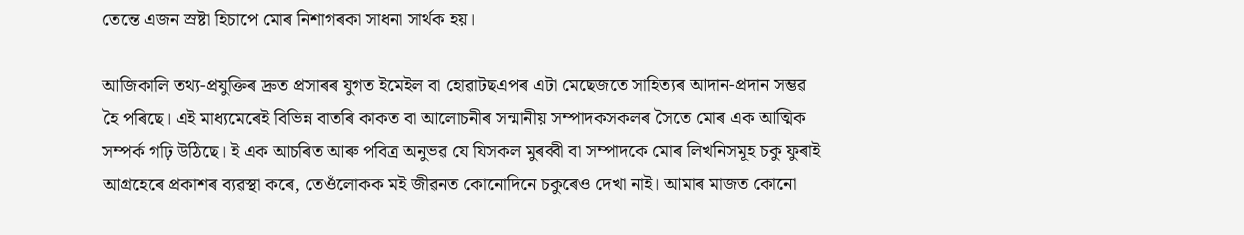তেন্তে এজন স্ৰষ্টা হিচাপে মোৰ নিশাগৰকা সাধনা সাৰ্থক হয়।

আজিকালি তথ্য-প্ৰযুক্তিৰ দ্ৰুত প্ৰসাৰৰ যুগত ইমেইল বা হোৱাটছএপৰ এটা মেছেজতে সাহিত্যৰ আদান-প্ৰদান সম্ভৱ হৈ পৰিছে। এই মাধ্যমেৰেই বিভিন্ন বাতৰি কাকত বা আলোচনীৰ সন্মানীয় সম্পাদকসকলৰ সৈতে মোৰ এক আত্মিক সম্পৰ্ক গঢ়ি উঠিছে। ই এক আচৰিত আৰু পবিত্ৰ অনুভৱ যে যিসকল মুৰব্বী বা সম্পাদকে মোৰ লিখনিসমূহ চকু ফুৰাই আগ্ৰহেৰে প্ৰকাশৰ ব্যৱস্থা কৰে, তেওঁলোকক মই জীৱনত কোনোদিনে চকুৰেও দেখা নাই। আমাৰ মাজত কোনো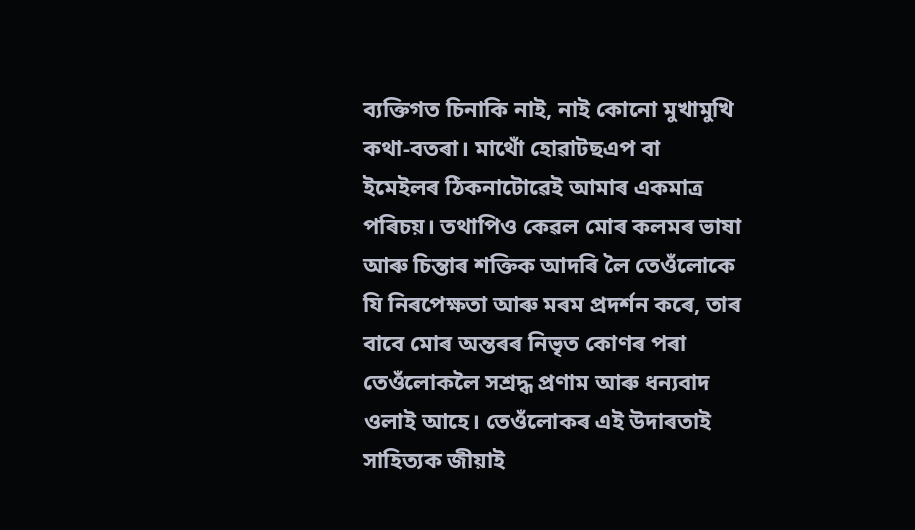ব্যক্তিগত চিনাকি নাই, নাই কোনো মুখামুখি কথা-বতৰা। মাথোঁ হোৱাটছএপ বা ইমেইলৰ ঠিকনাটোৱেই আমাৰ একমাত্ৰ পৰিচয়। তথাপিও কেৱল মোৰ কলমৰ ভাষা আৰু চিন্তাৰ শক্তিক আদৰি লৈ তেওঁলোকে যি নিৰপেক্ষতা আৰু মৰম প্ৰদৰ্শন কৰে, তাৰ বাবে মোৰ অন্তৰৰ নিভৃত কোণৰ পৰা তেওঁলোকলৈ সশ্ৰদ্ধ প্ৰণাম আৰু ধন্যবাদ ওলাই আহে। তেওঁলোকৰ এই উদাৰতাই সাহিত্যক জীয়াই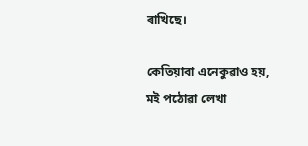ৰাখিছে।

কেতিয়াবা এনেকুৱাও হয়, মই পঠোৱা লেখা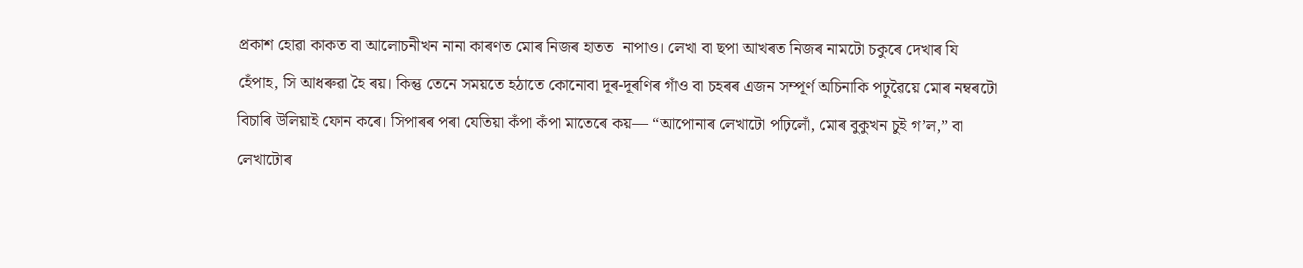প্ৰকাশ হোৱা কাকত বা আলোচনীখন নানা কাৰণত মোৰ নিজৰ হাতত  নাপাও। লেখা বা ছপা আখৰত নিজৰ নামটো চকুৰে দেখাৰ যি হেঁপাহ, সি আধৰুৱা হৈ ৰয়। কিন্তু তেনে সময়তে হঠাতে কোনোবা দূৰ-দূৰণিৰ গাঁও বা চহৰৰ এজন সম্পূৰ্ণ অচিনাকি পঢ়ুৱৈয়ে মোৰ নম্বৰটো বিচাৰি উলিয়াই ফোন কৰে। সিপাৰৰ পৰা যেতিয়া কঁপা কঁপা মাতেৰে কয়— “আপোনাৰ লেখাটো পঢ়িলোঁ, মোৰ বুকুখন চুই গ’ল,” বা লেখাটোৰ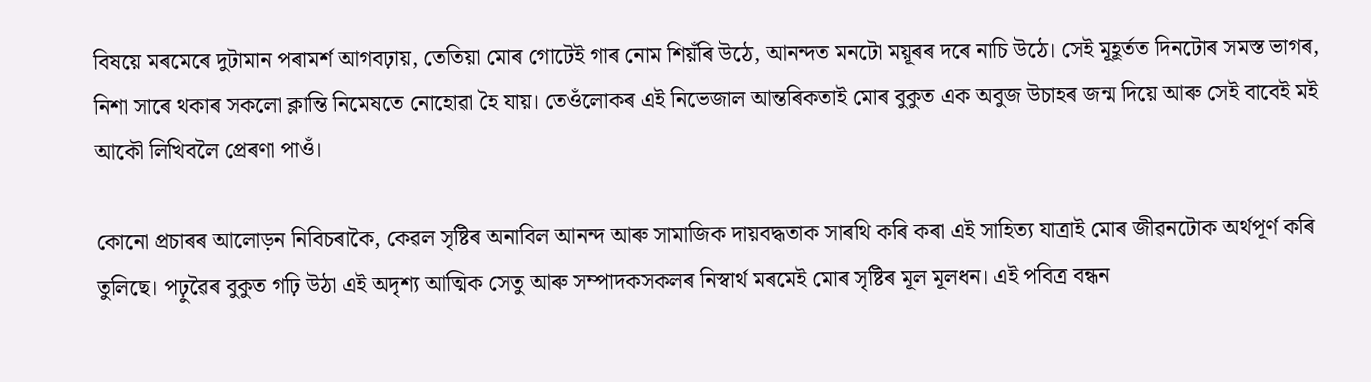বিষয়ে মৰমেৰে দুটামান পৰামৰ্শ আগবঢ়ায়, তেতিয়া মোৰ গোটেই গাৰ নোম শিয়ঁৰি উঠে, আনন্দত মনটো ময়ূৰৰ দৰে নাচি উঠে। সেই মূহূৰ্তত দিনটোৰ সমস্ত ভাগৰ, নিশা সাৰে থকাৰ সকলো ক্লান্তি নিমেষতে নোহোৱা হৈ যায়। তেওঁলোকৰ এই নিভেজাল আন্তৰিকতাই মোৰ বুকুত এক অবুজ উচাহৰ জন্ম দিয়ে আৰু সেই বাবেই মই আকৌ লিখিবলৈ প্ৰেৰণা পাওঁ।

কোনো প্ৰচাৰৰ আলোড়ন নিবিচৰাকৈ, কেৱল সৃষ্টিৰ অনাবিল আনন্দ আৰু সামাজিক দায়বদ্ধতাক সাৰথি কৰি কৰা এই সাহিত্য যাত্ৰাই মোৰ জীৱনটোক অৰ্থপূৰ্ণ কৰি তুলিছে। পঢ়ুৱৈৰ বুকুত গঢ়ি উঠা এই অদৃশ্য আত্মিক সেতু আৰু সম্পাদকসকলৰ নিস্বাৰ্থ মৰমেই মোৰ সৃষ্টিৰ মূল মূলধন। এই পবিত্ৰ বন্ধন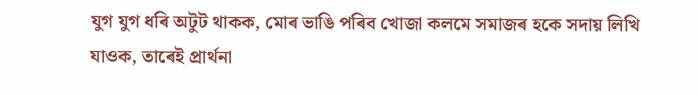যুগ যুগ ধৰি অটুট থাকক, মোৰ ভাঙি পৰিব খোজা কলমে সমাজৰ হকে সদায় লিখি যাওক, তাৰেই প্ৰাৰ্থনা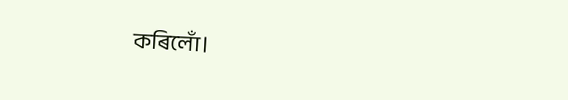কৰিলোঁ।